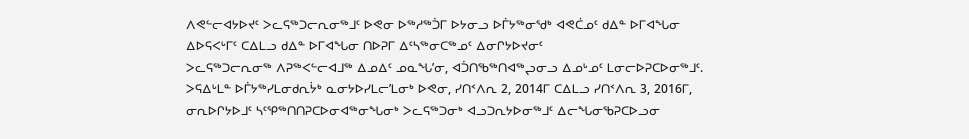ᐱᕙᓪᓕᐊᔭᐅᔪᑦ ᐳᓚᕋᖅᑐᓕᕆᓂᖅᒧᑦ ᐅᕙᓂ ᐅᖅᓱᖅᑑᒥ ᐅᔭᓂᓗ ᐅᒦᔭᖅᓂᖁᒃ ᐊᕙᑖᓄᑦ ᑯᐃᓐ ᐅᒥᐊᖓᓂ ᐃᐅᕋᐸᒡᒥᑦ ᑕᐃᒪᓗ ᑯᐃᓐ ᐅᒥᐊᖓᓂ ᑎᐅᕈᒥ ᐃᑦᓴᖅᓂᑕᖅᓄᑦ ᐃᓂᒋᔭᐅᔪᓂᑦ
ᐳᓚᕋᖅᑐᓕᕆᓂᖅ ᐱᕈᖅᐸᓪᓕᐊᒧᖅ ᐃᓄᐃᑦ ᓄᓇᖓ’ᓂ, ᐊᑑᑎᖃᖅᑎᐊᖅᖢᓂᓗ ᐃᓄᒡᓄᑦ ᒪᓂᓕᐅᕈᑕᐅᓂᖅᒧᑦ. ᐳᕋᐃᒡᒪᓐ ᐅᒦᔭᖅᓯᒪᓂᑯᕆᔮᒃ ᓇᓂᔭᐅᓯᒪᓕ’ᒪᓂᒃ ᐅᕙᓂ, ᓯᑎᑉᐱᕆ 2, 2014ᒥ ᑕᐃᒪᓗ ᓯᑎᑉᐱᕆ 3, 2016ᒥ, ᓂᕆᐅᒋᔭᐅᒧᑦ ᓴᑦᕿᖅᑎᑎᕈᑕᐅᓂᐊᖅᓂᖓᓂᒃ ᐳᓚᕋᖅᑐᓂᒃ ᐊᓗᑐᕆᔭᐅᓂᖅᒧᑦ ᐃᓕᖓᓂᖃᕈᑕᐅᓗᓂ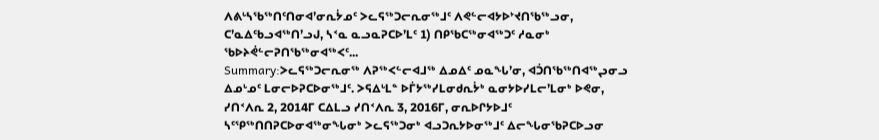ᐱᕕᒡᓴᖃᖅᑎᑦᑎᓂᐊ’ᓂᕆᔮᓄᑦ ᐳᓚᕋᖅᑐᓕᕆᓂᖅᒧᑦ ᐱᕙᓪᓕᐊᔭᐅᔾᔪᑎᖃᖅᓗᓂ, ᑕ’ᓇᐃᑦᑲᓗᐊᖅᑎ’ᓗᒍ, ᓴᑉᓇ ᓇᓗᓇᕈᑕᐅ’ᒪᑦ 1) ᑎᑭᖃᑕᖅᓂᐊᖅᑐᑦ ᓱᓇᓂᒃ ᖃᐅᔨᕚᓪᓕᕈᑎᖃᖅᓂᐊᖅᐸᑦ...
Summary:ᐳᓚᕋᖅᑐᓕᕆᓂᖅ ᐱᕈᖅᐸᓪᓕᐊᒧᖅ ᐃᓄᐃᑦ ᓄᓇᖓ’ᓂ, ᐊᑑᑎᖃᖅᑎᐊᖅᖢᓂᓗ ᐃᓄᒡᓄᑦ ᒪᓂᓕᐅᕈᑕᐅᓂᖅᒧᑦ. ᐳᕋᐃᒡᒪᓐ ᐅᒦᔭᖅᓯᒪᓂᑯᕆᔮᒃ ᓇᓂᔭᐅᓯᒪᓕ’ᒪᓂᒃ ᐅᕙᓂ, ᓯᑎᑉᐱᕆ 2, 2014ᒥ ᑕᐃᒪᓗ ᓯᑎᑉᐱᕆ 3, 2016ᒥ, ᓂᕆᐅᒋᔭᐅᒧᑦ ᓴᑦᕿᖅᑎᑎᕈᑕᐅᓂᐊᖅᓂᖓᓂᒃ ᐳᓚᕋᖅᑐᓂᒃ ᐊᓗᑐᕆᔭᐅᓂᖅᒧᑦ ᐃᓕᖓᓂᖃᕈᑕᐅᓗᓂ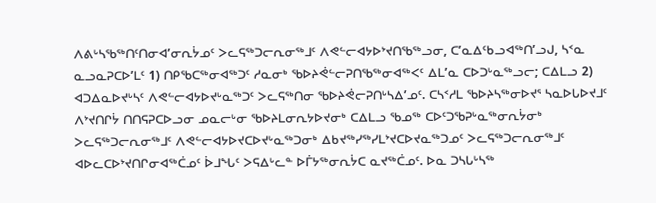ᐱᕕᒡᓴᖃᖅᑎᑦᑎᓂᐊ’ᓂᕆᔮᓄᑦ ᐳᓚᕋᖅᑐᓕᕆᓂᖅᒧᑦ ᐱᕙᓪᓕᐊᔭᐅᔾᔪᑎᖃᖅᓗᓂ, ᑕ’ᓇᐃᑦᑲᓗᐊᖅᑎ’ᓗᒍ, ᓴᑉᓇ ᓇᓗᓇᕈᑕᐅ’ᒪᑦ 1) ᑎᑭᖃᑕᖅᓂᐊᖅᑐᑦ ᓱᓇᓂᒃ ᖃᐅᔨᕚᓪᓕᕈᑎᖃᖅᓂᐊᖅᐸᑦ ᐃᒪ’ᓇ ᑕᐅᑐᒡᓇᖅᓗᓕ; ᑕᐃᒪᓗ 2) ᐊᑐᐃᓇᐅᔪᒡᓴᑦ ᐱᕙᓪᓕᐊᔭᐅᔪᒡᓇᖅᑐᑦ ᐳᓚᕋᖅᑎᓂ ᖃᐅᔨᕚᓕᕈᑎᒡᓴᐃ’ᓄᑦ. ᑕᓴᑉᓱᒪ ᖃᐅᔨᓴᖅᓂᐅᔪᕐ ᓴᓇᐅᒐᐅᔪᒧᑦ ᐱᔾᔪᑎᒋᔮ ᑎᑎᕋᕈᑕᐅᓗᓂ ᓄᓇᓕᒡᓂ ᖃᐅᔨᒪᓂᕆᔭᐅᔪᓂᒃ ᑕᐃᒪᓗ ᖃᓄᖅ ᑕᐅᑦᑐᖃᕈᒡᓇᖅᓂᕆᔮᓂᒃ ᐳᓚᕋᖅᑐᓕᕆᓂᖅᒧᑦ ᐱᕙᓪᓕᐊᔭᐅᔪᑕᐅᔪᒡᓇᖅᑐᓂᒃ ᐃᑲᔪᖅᓯᖅᓯᒪᔾᔪᑕᐅᔪᓇᖅᑐᓄᑦ ᐳᓚᕋᖅᑐᓕᕆᓂᖅᒧᑦ ᐊᐅᓚᑕᐅᔾᔪᑎᒋᓂᐊᖅᑖᓄᑦ ᐆᒧᖓᑦ ᐳᕋᐃᒡᓚᓐ ᐅᒦᔭᖅᓂᕆᔮᑕ ᓇᔪᖅᑖᓄᑦ. ᐅᓇ ᑐᓴᒐᒡᓴᖅ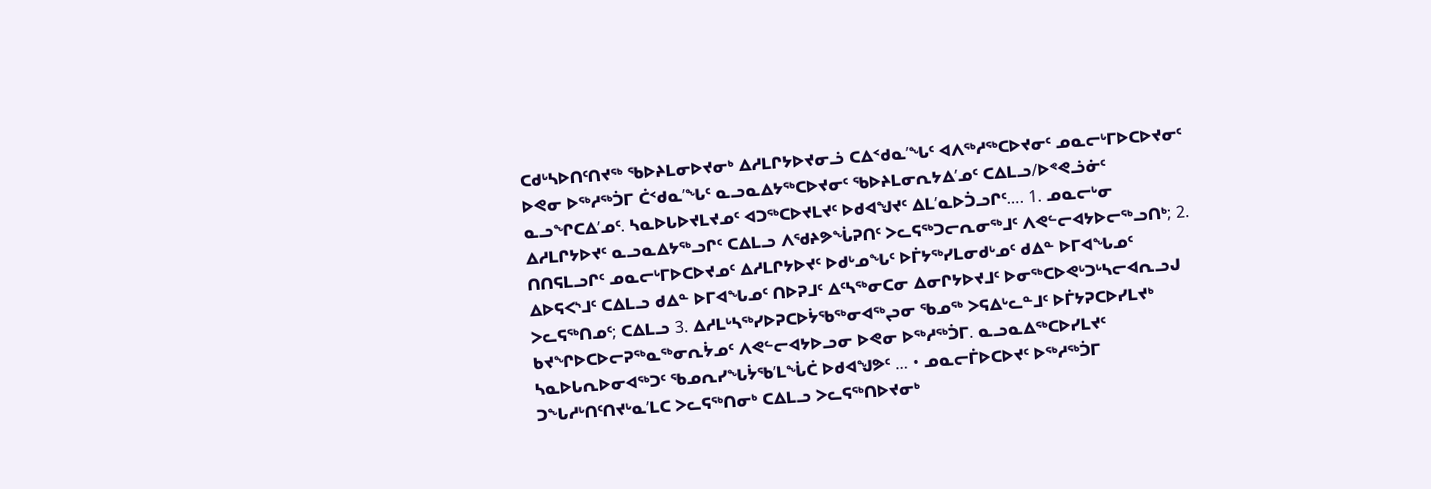ᑕᑯᒡᓴᐅᑎᑦᑎᔪᖅ ᖃᐅᔨᒪᓂᐅᔪᓂᒃ ᐃᓱᒪᒋᔭᐅᔪᓂᓘ ᑕᐃᑉᑯᓇ’ᖓᑦ ᐊᐱᖅᓱᖅᑕᐅᔪᓂᑦ ᓄᓇᓕᒡᒥᐅᑕᐅᔪᓂᑦ ᐅᕙᓂ ᐅᖅᓱᖅᑑᒥ ᑖᑉᑯᓇ’ᖓᑦ ᓇᓗᓇᐃᔭᖅᑕᐅᔪᓂᑦ ᖃᐅᔨᒪᓂᕆᔭᐃ’ᓄᑦ ᑕᐃᒪᓗ/ᐅᕝᕙᓘᓃᑦ ᓇᓗᖏᑕᐃ’ᓄᑦ. ᓴᓇᐅᒐᐅᔪᒪᔪᓄᑦ ᐊᑐᖅᑕᐅᔪᒪᔪᑦ ᐅᑯᐊᖑᔪᑦ ᐃᒪ’ᓇᐅᑑᓗᒋᑦ…. 1. ᓄᓇᓕᒡᓂ ᐃᓱᒪᒋᔭᐅᔪᑦ ᓇᓗᓇᐃᔭᖅᓗᒋᑦ ᑕᐃᒪᓗ ᐱᖁᔨᕗᖔᕈᑎᑦ ᐳᓚᕋᖅᑐᓕᕆᓂᖅᒧᑦ ᐱᕙᓪᓕᐊᔭᐅᓕᖅᓗᑎᒃ; 2. ᑎᑎᕋᒪᓗᒋᑦ ᓄᓇᓕᒡᒥᐅᑕᐅᔪᓄᑦ ᐃᓱᒪᒋᔭᐅᔪᑦ ᐅᑯᒡᓄᖓᑦ ᐅᒦᔭᖅᓯᒪᓂᑯᒡᓄᑦ ᑯᐃᓐ ᐅᒥᐊᖓᓄᑦ ᐃᐅᕋᐸᔅᒧᑦ ᑕᐃᒪᓗ ᑯᐃᓐ ᐅᒥᐊᖓᓄᑦ ᑎᐅᕈᒧᑦ ᐃᑦᓴᖅᓂᑕᓂ ᐃᓂᒋᔭᐅᔪᒧᑦ ᐅᓂᖅᑕᐅᕙᒡᑐᒡᓴᓕᐊᕆᓗᒍ ᐳᓚᕋᖅᑎᓄᑦ; ᑕᐃᒪᓗ 3. ᐃᓱᒪᒡᓴᖅᓯᐅᕈᑕᐅᔮᖃᖅᓂᐊᖅᖢᓂ ᖃᓄᖅ ᐳᕋᐃᒡᓚᓐᒧᑦ ᐅᒦᔭᕈᑕᐅᓯᒪᔪᒃ ᑲᔪᖏᐅᑕᐅᓕᕈᖅᓇᖅᓂᕆᔮᓄᑦ ᐱᕙᓪᓕᐊᔭᐅᓗᓂ ᐅᕙᓂ ᐅᖅᓱᖅᑑᒥ. ᓇᓗᓇᐃᖅᑕᐅᓯᒪᔪᑦ ᓴᓇᐅᒐᕆᐅᓂᐊᖅᑐᑦ ᖃᓄᕆᓯᖓᔮᖃ’ᒪᖔᑖ ᐅᑯᐊᖑᕗᑦ … • ᓄᓇᓕᒦᐅᑕᐅᔪᑦ ᐅᖅᓱᖅᑑᒥ ᑐᖕᒐᓱᒡᑎᑦᑎᔪᒡᓇ’ᒪᑕ ᐳᓚᕋᖅᑎᓂᒃ ᑕᐃᒪᓗ ᐳᓚᕋᖅᑎᐅᔪᓂᒃ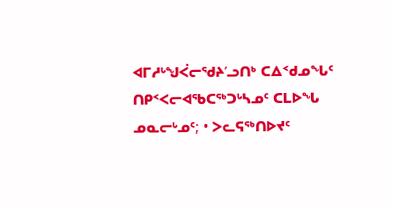ᐊᒥᓱᒡᖑᐹᓕᖁᔨ’ᓗᑎᒃ ᑕᐃᑉᑯᓄᖓᑦ ᑎᑭᑉᐸᓕᐊᖃᑕᖅᑐᒡᓴᓄᑦ ᑕᒪᐅᖓ ᓄᓇᓕᒡᓄᑦ; • ᐳᓚᕋᖅᑎᐅᔪᑦ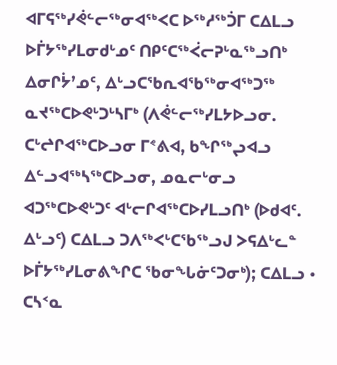ᐊᒥᕋᖅᓯᕚᓪᓕᖅᓂᐊᖅᐸᑕ ᐅᖅᓱᖅᑑᒥ ᑕᐃᒪᓗ ᐅᒦᔭᖅᓯᒪᓂᑯᒡᓄᑦ ᑎᑭᑦᑕᖅᐹᓕᕈᒡᓇᖅᓗᑎᒃ ᐃᓂᒋᔮ’ᓄᑦ, ᐃᒡᓗᑕᖃᕆᐊᖃᖅᓂᐊᖅᑐᖅ ᓇᔪᖅᑕᐅᕙᒡᑐᒡᓴᒥᒃ (ᐱᕚᓪᓕᖅᓯᒪᔭᐅᓗᓂ. ᑕᒡᖠᒋᐊᖅᑕᐅᓗᓂ ᒥᕝᕕᐊ, ᑲᖏᖅᖢᐊᓗ ᐃᓪᓗᐊᖅᓴᖅᑕᐅᓗᓂ, ᓄᓇᓕᒡᓂᓗ ᐊᑐᖅᑕᐅᕙᒡᑐᑦ ᐊᒡᓕᒋᐊᖅᑕᐅᓯᒪᓗᑎᒃ (ᐅᑯᐊᑦ. ᐃᒡᓗᑦ) ᑕᐃᒪᓗ ᑐᐱᖅᐸᒡᑕᖃᖅᓗᒍ ᐳᕋᐃᒡᓚᓐ ᐅᒦᔭᖅᓯᒪᓂᕕᖏᑕ ᖃᓂᖓᓃᑦᑐᓂᒃ); ᑕᐃᒪᓗ • ᑕᓴᑉᓇ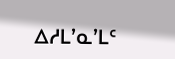ᐃᓱᒪ’ᓇ’ᒪᑦ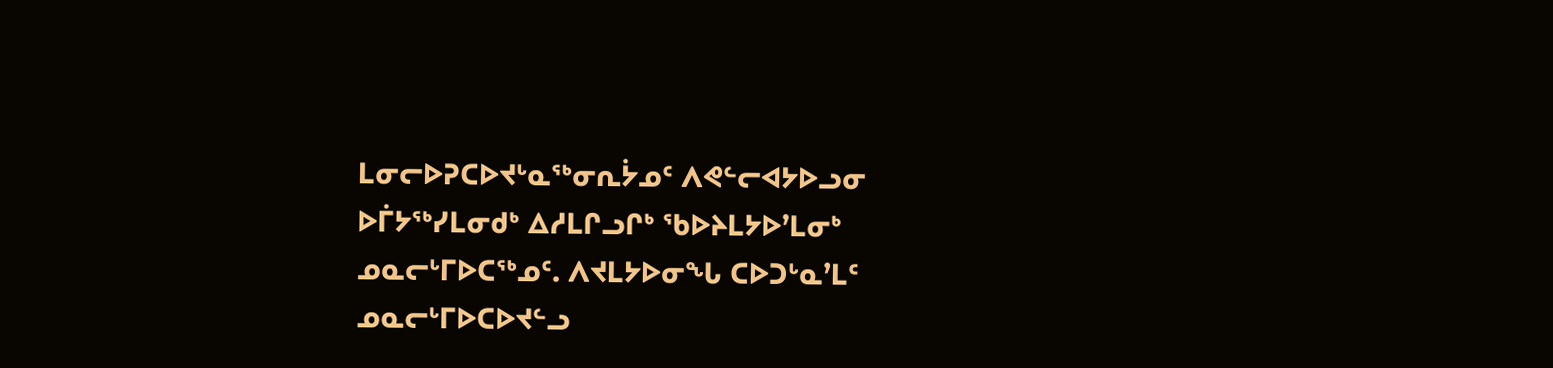ᒪᓂᓕᐅᕈᑕᐅᔪᒡᓇᖅᓂᕆᔮᓄᑦ ᐱᕙᓪᓕᐊᔭᐅᓗᓂ ᐅᒦᔭᖅᓯᒪᓂᑯᒃ ᐃᓱᒪᒋᓗᒋᒃ ᖃᐅᔨᒪᔭᐅ’ᒪᓂᒃ ᓄᓇᓕᒡᒥᐅᑕᖅᓄᑦ. ᐱᔪᒪᔭᐅᓂᖓ ᑕᐅᑐᒡᓇ’ᒪᑦ ᓄᓇᓕᒡᒥᐅᑕᐅᔪᓪᓗ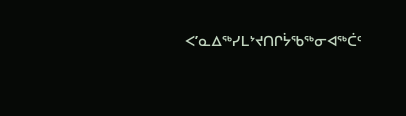ᐸ’ᓇᐃᖅᓯᒪᔾᔪᑎᒋᔮᖃᖅᓂᐊᖅᑖᑦ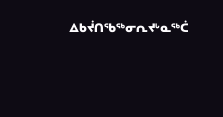ᐃᑲᔫᑎᖃᖅᓂᕆᔪᒡᓇᖅᑖ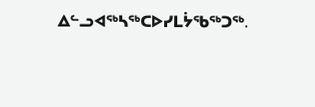ᐃᓪᓗᐊᖅᓴᖅᑕᐅᓯᒪᔮᖃᖅᑐᖅ.